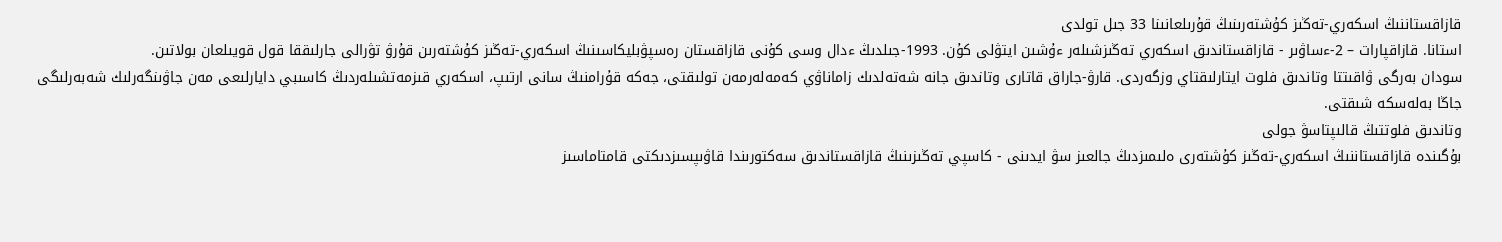قازاقستاننىڭ اسكەري-تەڭىز كۇشتەرىنىڭ قۇرىلعانىنا 33 جىل تولدى
استانا. قازاقپارات – 2-ءساۋىر - قازاقستاندىق اسكەري تەڭىزشىلەر ءۇشىن ايتۋلى كۇن. 1993-جىلدىڭ ءدال وسى كۇنى قازاقستان رەسپۋبليكاسىنىڭ اسكەري-تەڭىز كۇشتەرىن قۇرۋ تۋرالى جارلىققا قول قويىلعان بولاتىن.
سودان بەرگى ۋاقىتتا وتاندىق فلوت ايتارلىقتاي وزگەردى. قارۋ-جاراق قاتارى وتاندىق جانە شەتەلدىك زاماناۋي كەمەلەرمەن تولىقتى، جەكە قۇرامنىڭ سانى ارتىپ، اسكەري قىزمەتشىلەردىڭ كاسىبي دايارلىعى مەن جاۋىنگەرلىك شەبەرلىگى جاڭا بەلەسكە شىقتى.
وتاندىق فلوتتىڭ قالىپتاسۋ جولى
بۇگىندە قازاقستاننىڭ اسكەري-تەڭىز كۇشتەرى ەلىمىزدىڭ جالعىز سۋ ايدىنى - كاسپي تەڭىزىنىڭ قازاقستاندىق سەكتورىندا قاۋىپسىزدىكتى قامتاماسىز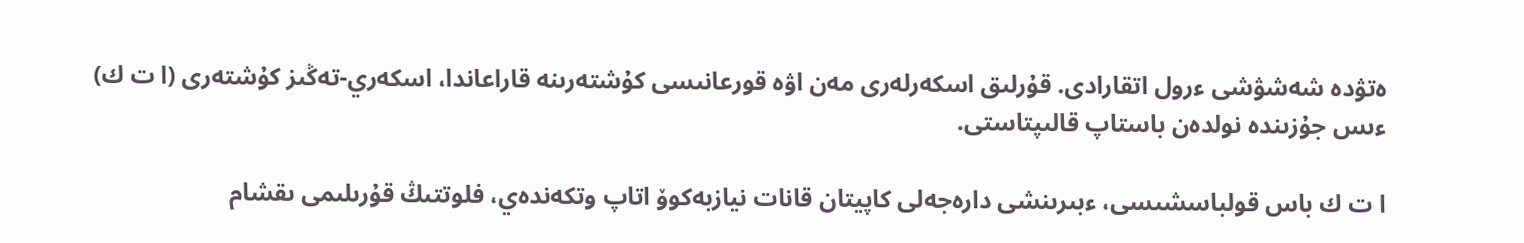ەتۋدە شەشۋشى ءرول اتقارادى. قۇرلىق اسكەرلەرى مەن اۋە قورعانىسى كۇشتەرىنە قاراعاندا، اسكەري-تەڭىز كۇشتەرى (ا ت ك) ءىس جۇزىندە نولدەن باستاپ قالىپتاستى.

ا ت ك باس قولباسشىسى، ءبىرىنشى دارەجەلى كاپيتان قانات نيازبەكوۆ اتاپ وتكەندەي، فلوتتىڭ قۇرىلىمى ىقشام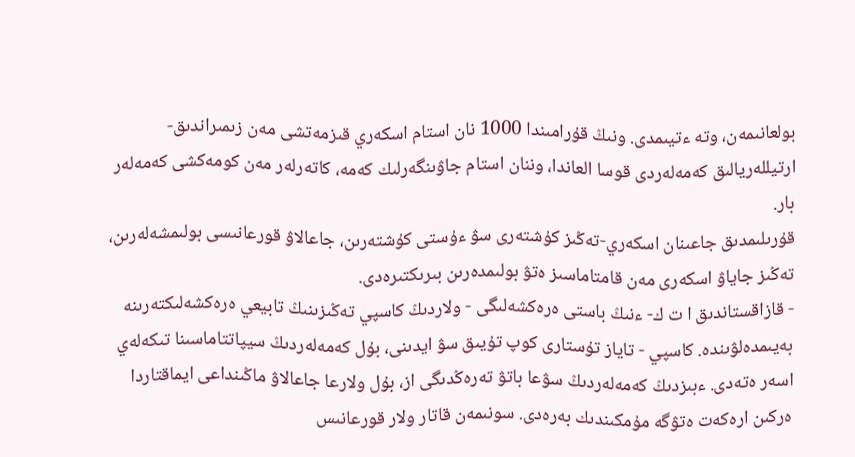بولعانىمەن، وتە ءتيىمدى. ونىڭ قۇرامىندا 1000 نان استام اسكەري قىزمەتشى مەن زىمىراندىق-ارتيللەريالىق كەمەلەردى قوسا العاندا، وننان استام جاۋىنگەرلىك كەمە، كاتەرلەر مەن كومەكشى كەمەلەر بار.
قۇرىلىمدىق جاعىنان اسكەري-تەڭىز كۇشتەرى سۋ ءۇستى كۇشتەرىن، جاعالاۋ قورعانىسى بولىمشەلەرىن، تەڭىز جاياۋ اسكەرى مەن قامتاماسىز ەتۋ بولىمدەرىن بىرىكتىرەدى.
- قازاقستاندىق ا ت ك- ءنىڭ باستى ەرەكشەلىگى - ولاردىڭ كاسپي تەڭىزىنىڭ تابيعي ەرەكشەلىكتەرىنە بەيىمدەلۋىندە. كاسپي - تاياز تۇستارى كوپ تۇيىق سۋ ايدىنى، بۇل كەمەلەردىڭ سيپاتتاماسىنا تىكەلەي اسەر ەتەدى. ءبىزدىڭ كەمەلەردىڭ سۋعا باتۋ تەرەڭدىگى از، بۇل ولارعا جاعالاۋ ماڭىنداعى ايماقتاردا ەركىن ارەكەت ەتۋگە مۇمكىندىك بەرەدى. سونىمەن قاتار ولار قورعانىس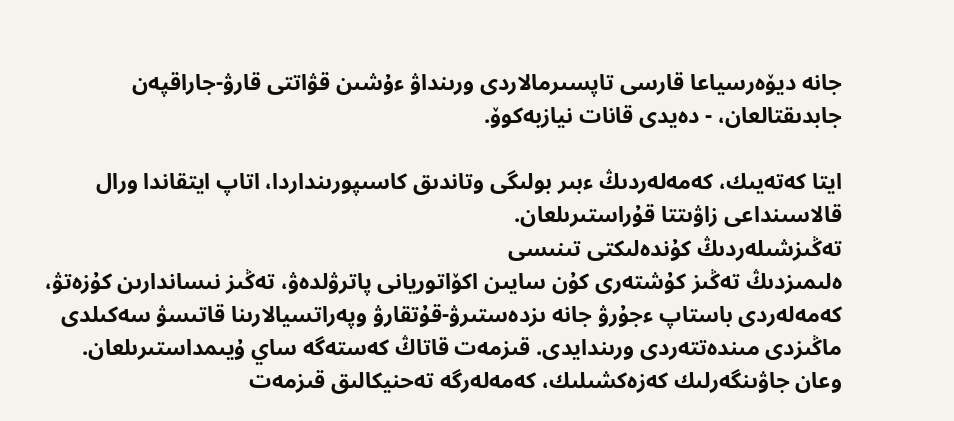جانە ديۆەرسياعا قارسى تاپسىرمالاردى ورىنداۋ ءۇشىن قۋاتتى قارۋ-جاراقپەن جابدىقتالعان، - دەيدى قانات نيازبەكوۆ.

ايتا كەتەيىك، كەمەلەردىڭ ءبىر بولىگى وتاندىق كاسىپورىنداردا، اتاپ ايتقاندا ورال قالاسىنداعى زاۋىتتا قۇراستىرىلعان.
تەڭىزشىلەردىڭ كۇندەلىكتى تىنىسى
ەلىمىزدىڭ تەڭىز كۇشتەرى كۇن سايىن اكۆاتوريانى پاترۋلدەۋ، تەڭىز نىساندارىن كۇزەتۋ، كەمەلەردى باستاپ ءجۇرۋ جانە ىزدەستىرۋ-قۇتقارۋ وپەراتسيالارىنا قاتىسۋ سەكىلدى ماڭىزدى مىندەتتەردى ورىندايدى. قىزمەت قاتاڭ كەستەگە ساي ۇيىمداستىرىلعان. وعان جاۋىنگەرلىك كەزەكشىلىك، كەمەلەرگە تەحنيكالىق قىزمەت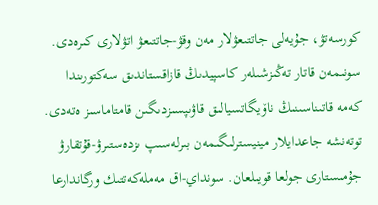كورسەتۋ، جۇيەلى جاتتىعۋلار مەن وقۋ-جاتتىعۋ اتۋلارى كىرەدى.
سونىمەن قاتار تەڭىزشىلەر كاسپيدىڭ قازاقستاندىق سەكتورىندا كەمە قاتىناسىنىڭ ناۆيگاتسيالىق قاۋىپسىزدىگىن قامتاماسىز ەتەدى. توتەنشە جاعدايلار مينيسترلىگىمەن بىرلەسىپ ىزدەستىرۋ-قۇتقارۋ جۇمىستارى جولعا قويىلعان. سونداي-اق مەملەكەتتىك ورگاندارعا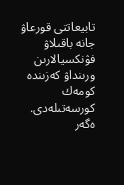تابيعاتتى قورعاۋ جانە باقىلاۋ فۋنكسيالارىن ورىنداۋ كەزىندە كومەك كورسەتىلەدى.
ەگەر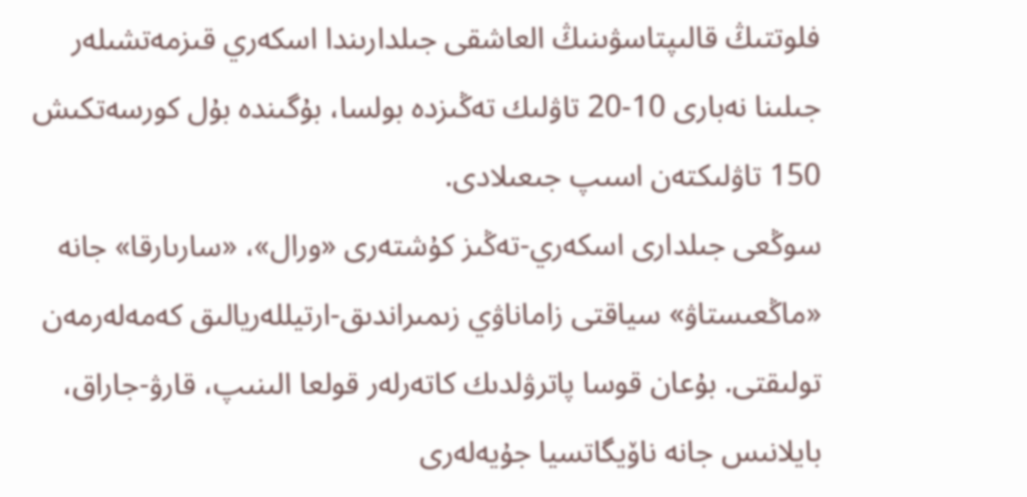فلوتتىڭ قالىپتاسۋىنىڭ العاشقى جىلدارىندا اسكەري قىزمەتشىلەر جىلىنا نەبارى 10-20 تاۋلىك تەڭىزدە بولسا، بۇگىندە بۇل كورسەتكىش 150 تاۋلىكتەن اسىپ جىعىلادى.
سوڭعى جىلدارى اسكەري-تەڭىز كۇشتەرى «ورال»، «سارىارقا» جانە «ماڭعىستاۋ» سياقتى زاماناۋي زىمىراندىق-ارتيللەريالىق كەمەلەرمەن تولىقتى. بۇعان قوسا پاترۋلدىك كاتەرلەر قولعا الىنىپ، قارۋ-جاراق، بايلانىس جانە ناۆيگاتسيا جۇيەلەرى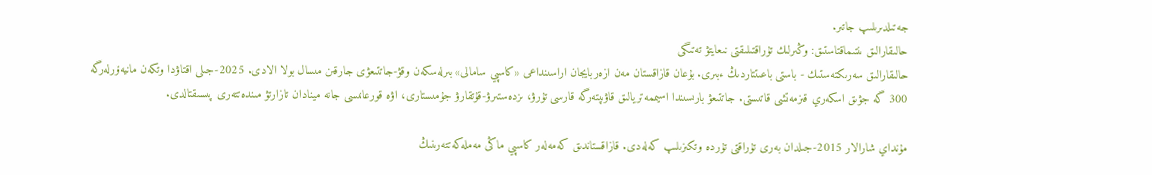جەتىلدىرىلىپ جاتىر.
حالىقارالىق ىنتىماقتاستىق: وڭىرلىك تۇراقتىلىقتى نىعايتۋ تەتىگى
حالىقارالىق سەرىكتەستىك - باستى باعىتتاردىڭ ءبىرى. بۇعان قازاقستان مەن ازەربايجان اراسىنداعى «كاسپي سامالى» بىرلەسكەن وقۋ-جاتتىعۋى جارقىن مىسال بولا الادى. 2025-جىلى اقتاۋدا وتكەن مانيەۆرلەرگە 300 گە جۋىق اسكەري قىزمەتشى قاتىستى. جاتتىعۋ بارىسىندا اسيممەتريالىق قاۋىپتەرگە قارسى تۇرۋ، ىزدەستىرۋ-قۇتقارۋ جۇمىستارى، اۋە قورعانىسى جانە مينادان تازارتۋ مىندەتتەرى پىسىقتالدى.

مۇنداي شارالار 2015-جىلدان بەرى تۇراقتى تۇردە وتكىزىلىپ كەلەدى. قازاقستاندىق كەمەلەر كاسپي ماڭى مەملەكەتتەرىنىڭ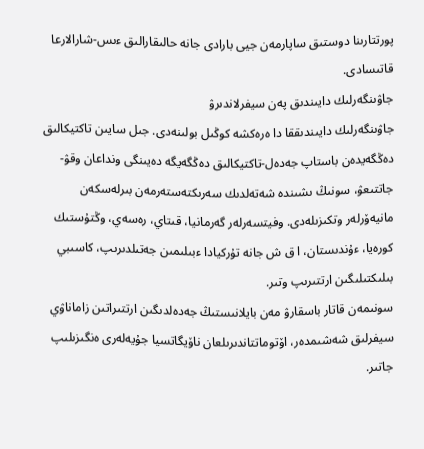پورتتارىنا دوستىق ساپارمەن جيى بارادى جانە حالىقارالىق ءىس-شارالارعا قاتىسادى.
جاۋىنگەرلىك دايىندىق پەن سيفرلاندىرۋ
جاۋىنگەرلىك دايىندىققا دا ەرەكشە كوڭىل بولىنەدى. جىل سايىن تاكتيكالىق دەڭگەيدەن باستاپ جەدەل-تاكتيكالىق دەڭگەيگە دەيىنگى ونداعان وقۋ-جاتتىعۋ، سونىڭ ىشىندە شەتەلدىك سەرىكتەستەرمەن بىرلەسكەن مانيەۆرلەر وتكىزىلەدى. وفيتسەرلەر گەرمانيا، قىتاي، رەسەي، وڭتۇستىك كورەيا، ءۇندىستان، ا ق ش جانە تۇركيادا ءبىلىمىن جەتىلدىرىپ، كاسىبي بىلىكتىلىگىن ارتتىرىپ وتىر.
سونىمەن قاتار باسقارۋ مەن بايلانىستىڭ جەدەلدىگىن ارتتىراتىن زاماناۋي سيفرلىق شەشىمدەر، اۆتوماتتاندىرىلعان ناۆيگاتسيا جۇيەلەرى ەنگىزىلىپ جاتىر.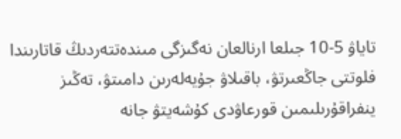تاياۋ 5-10 جىلعا ارنالعان نەگىزگى مىندەتتەردىڭ قاتارىندا فلوتتى جاڭعىرتۋ، باقىلاۋ جۇيەلەرىن دامىتۋ، تەڭىز ينفراقۇرىلىمىن قورعاۋدى كۇشەيتۋ جانە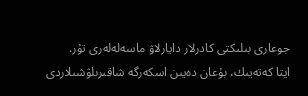جوعارى بىلىكتى كادرلار دايارلاۋ ماسەلەلەرى تۇر.
ايتا كەتەيىك، بۇعان دەيىن اسكەرگە شاقىرىلۋشىلاردى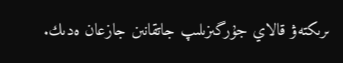ىرىكتەۋ قالاي جۇرگىزىلىپ جاتقانىن جازعان ەدىك.